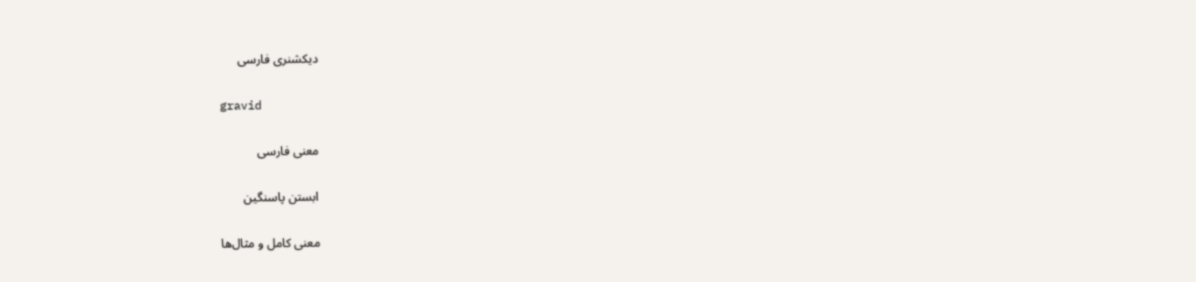دیکشنری فارسی

gravid

معنی فارسی

ابستن پاسنگين

معنی کامل و مثال‌ها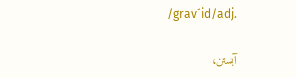/grav´id/adj.

آبستن،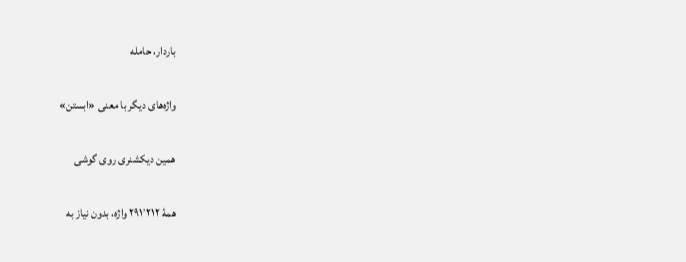باردار، حامله

واژه‌های دیگر با معنی «ابستن»

همین دیکشنری روی گوشی

همهٔ ۲۹۱٬۲۱۲ واژه، بدون نیاز به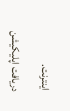اینترنت.

دریافت اپلیکیشن